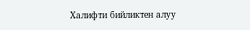Халифти бийликтен алуу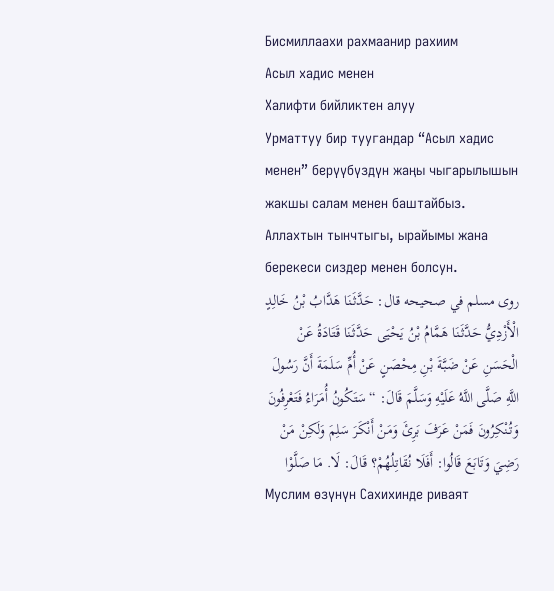Бисмиллаахи рахмаанир рахиим
Асыл хадис менен
Халифти бийликтен алуу
Урматтуу бир туугандар “Асыл хадис менен” берүүбүздүн жаңы чыгарылышын жакшы салам менен баштайбыз. Аллахтын тынчтыгы, ырайымы жана берекеси сиздер менен болсун.
روى مسلم في صحيحه قال: حَدَّثَنَا هَدَّابُ بْنُ خَالِدٍ الْأَزْدِيُّ حَدَّثَنَا هَمَّامُ بْنُ يَحْيَى حَدَّثَنَا قَتَادَةُ عَنْ الْحَسَنِ عَنْ ضَبَّةَ بْنِ مِحْصَنٍ عَنْ أُمِّ سَلَمَةَ أَنَّ رَسُولَ اللَّهِ صَلَّى اللَّهُ عَلَيْهِ وَسَلَّمَ قَالَ: “سَتَكُونُ أُمَرَاءُ فَتَعْرِفُونَ وَتُنْكِرُونَ فَمَنْ عَرَفَ بَرِئَ وَمَنْ أَنْكَرَ سَلِمَ وَلَكِنْ مَنْ رَضِيَ وَتَابَعَ قَالُوا: أَفَلَا نُقَاتِلُهُمْ؟ قَالَ: لَا. مَا صَلَّوْا
Муслим өзүнүн Сахихинде риваят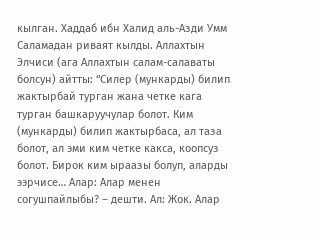кылган. Хаддаб ибн Халид аль-Азди Умм Саламадан риваят кылды. Аллахтын Элчиси (ага Аллахтын салам-салаваты болсун) айтты: “Силер (мункарды) билип жактырбай турган жана четке кага турган башкаруучулар болот. Ким (мункарды) билип жактырбаса, ал таза болот, ал эми ким четке какса, коопсуз болот. Бирок ким ыраазы болуп, аларды ээрчисе… Алар: Алар менен согушпайлыбы? – дешти. Ал: Жок. Алар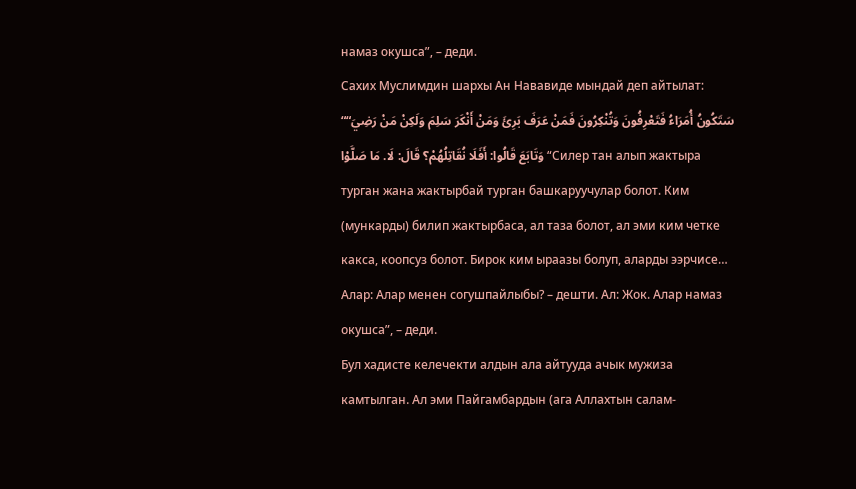намаз окушса”, – деди.
Сахих Муслимдин шархы Ан Нававиде мындай деп айтылат:
““سَتَكُونُ أُمَرَاءُ فَتَعْرِفُونَ وَتُنْكِرُونَ فَمَنْ عَرَفَ بَرِئَ وَمَنْ أَنْكَرَ سَلِمَ وَلَكِنْ مَنْ رَضِيَ وَتَابَعَ قَالُوا: أَفَلَا نُقَاتِلُهُمْ؟ قَالَ: لَا. مَا صَلَّوْا “Силер тан алып жактыра турган жана жактырбай турган башкаруучулар болот. Ким (мункарды) билип жактырбаса, ал таза болот, ал эми ким четке какса, коопсуз болот. Бирок ким ыраазы болуп, аларды ээрчисе… Алар: Алар менен согушпайлыбы? – дешти. Ал: Жок. Алар намаз окушса”, – деди.
Бул хадисте келечекти алдын ала айтууда ачык мужиза камтылган. Ал эми Пайгамбардын (ага Аллахтын салам-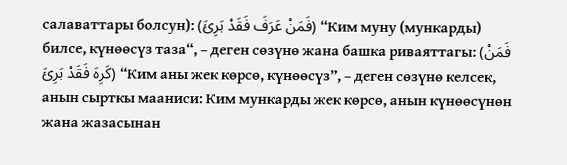салаваттары болсун): (فَمَنْ عَرَفَ فَقَدْ بَرِئَ) “Ким муну (мункарды) билсе, күнөөсүз таза“, – деген сөзүнө жана башка риваяттагы: (فَمَنْ كَرِهَ فَقَدْ بَرِئَ) “Ким аны жек көрсө, күнөөсүз”, – деген сөзүнө келсек, анын сырткы мааниси: Ким мункарды жек көрсө, анын күнөөсүнөн жана жазасынан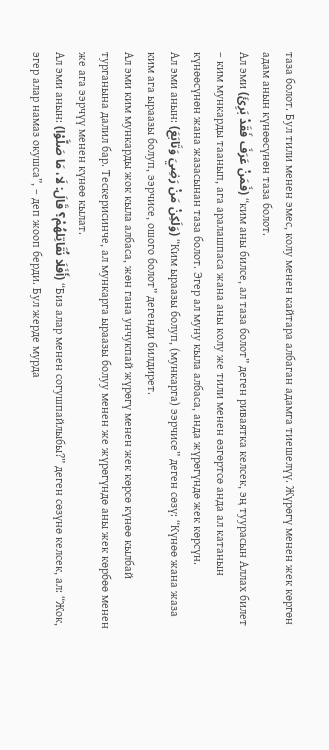таза болот. Бул тили менен эмес, колу менен кайтара албаган адамга тиешелүү. Жүрөгү менен жек көргөн адам анын күнөөсүнөн таза болот.
Ал эми (فَمَنْ عَرَفَ فَقَدْ بَرِئَ) “ким аны билсе, ал таза болот” деген риваятка келсек, эң туурасын Аллах билет – ким мункарды таанып, ага аралашпаса жана аны колу же тили менен өзгөртсө анда ал катанын күнөөсүнөн жана жазасынан таза болот. Эгер ал муну кыла албаса, анда жүрөгүндө жек көрсүн.
Ал эми анын: (وَلَكِنْ مَنْ رَضِيَ وَتَابَعَ) “Ким ыраазы болуп, (мункарга) ээрчисе” деген сөзү: “Күнөө жана жаза ким ага ыраазы болуп, ээрчисе, ошого болот” дегенди билдирет.
Ал эми ким мункарды жок кыла албаса, жөн гана унчукпай жүрөгү менен жек көрсө күнөө кылбай турганына далил бар. Тескерисинче, ал мункарга ыраазы болуу менен же жүрөгүндө аны жек көрбөө менен же ага ээрчүү менен күнөө кылат.
Ал эми анын: (أَفَلَا نُقَاتِلهُمْ؟ قَالَ: لَا، مَا صَلَّوْا) “Биз алар менен согушпайлыбы?” деген сөзүнө келсек, ал: “Жок, эгер алар намаз окушса”, – деп жооп берди. Бул жерде мурда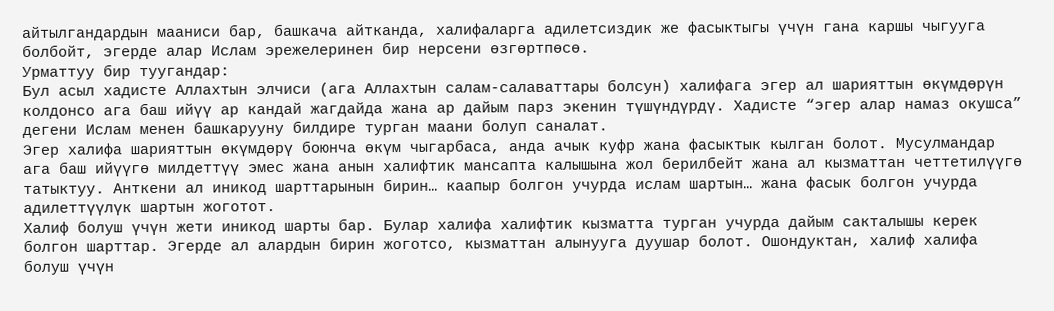айтылгандардын мааниси бар, башкача айтканда, халифаларга адилетсиздик же фасыктыгы үчүн гана каршы чыгууга болбойт, эгерде алар Ислам эрежелеринен бир нерсени өзгөртпөсө.
Урматтуу бир туугандар:
Бул асыл хадисте Аллахтын элчиси (ага Аллахтын салам-салаваттары болсун) халифага эгер ал шарияттын өкүмдөрүн колдонсо ага баш ийүү ар кандай жагдайда жана ар дайым парз экенин түшүндүрдү. Хадисте “эгер алар намаз окушса” дегени Ислам менен башкарууну билдире турган маани болуп саналат.
Эгер халифа шарияттын өкүмдөрү боюнча өкүм чыгарбаса, анда ачык куфр жана фасыктык кылган болот. Мусулмандар ага баш ийүүгө милдеттүү эмес жана анын халифтик мансапта калышына жол берилбейт жана ал кызматтан четтетилүүгө татыктуу. Анткени ал иникод шарттарынын бирин… каапыр болгон учурда ислам шартын… жана фасык болгон учурда адилеттүүлүк шартын жоготот.
Халиф болуш үчүн жети иникод шарты бар. Булар халифа халифтик кызматта турган учурда дайым сакталышы керек болгон шарттар. Эгерде ал алардын бирин жоготсо, кызматтан алынууга дуушар болот. Ошондуктан, халиф халифа болуш үчүн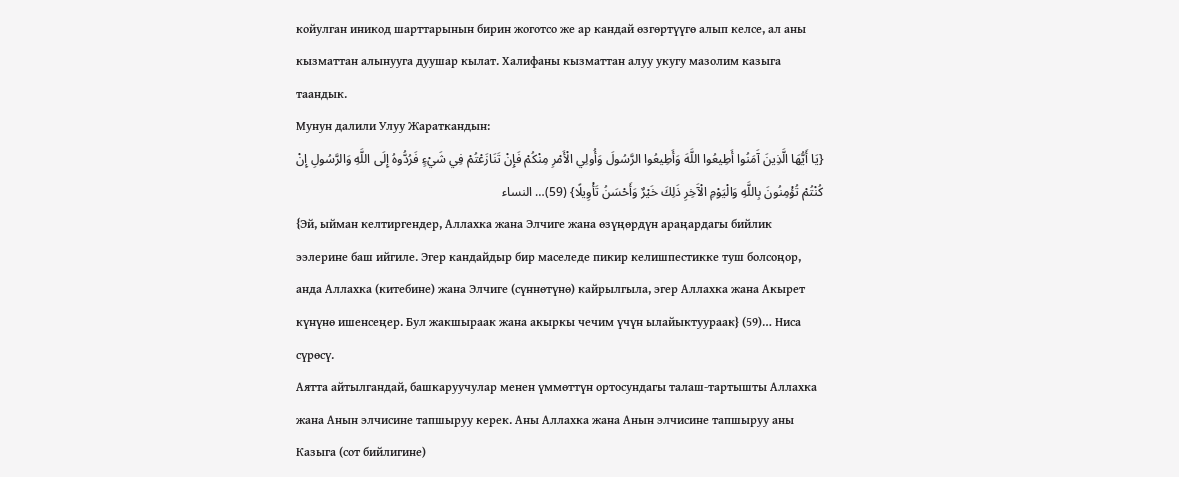койулган иникод шарттарынын бирин жоготсо же ар кандай өзгөртүүгө алып келсе, ал аны кызматтан алынууга дуушар кылат. Халифаны кызматтан алуу укугу мазолим казыга таандык.
Мунун далили Улуу Жараткандын:
{يَا أَيُّهَا الَّذِينَ آَمَنُوا أَطِيعُوا اللَّهَ وَأَطِيعُوا الرَّسُولَ وَأُولِي الْأَمْرِ مِنْكُمْ فَإِنْ تَنَازَعْتُمْ فِي شَيْءٍ فَرُدُّوهُ إِلَى اللَّهِ وَالرَّسُولِ إِنْ كُنْتُمْ تُؤْمِنُونَ بِاللَّهِ وَالْيَوْمِ الْآَخِرِ ذَلِكَ خَيْرٌ وَأَحْسَنُ تَأْوِيلًا} (59)… النساء
{Эй, ыйман келтиргендер, Аллахка жана Элчиге жана өзүңөрдүн араңардагы бийлик ээлерине баш ийгиле. Эгер кандайдыр бир маселеде пикир келишпестикке туш болсоңор, анда Аллахка (китебине) жана Элчиге (сүннөтүнө) кайрылгыла, эгер Аллахка жана Акырет күнүнө ишенсеңер. Бул жакшыраак жана акыркы чечим үчүн ылайыктуураак} (59)… Ниса сүрөсү.
Аятта айтылгандай, башкаруучулар менен үммөттүн ортосундагы талаш-тартышты Аллахка жана Анын элчисине тапшыруу керек. Аны Аллахка жана Анын элчисине тапшыруу аны Казыга (сот бийлигине)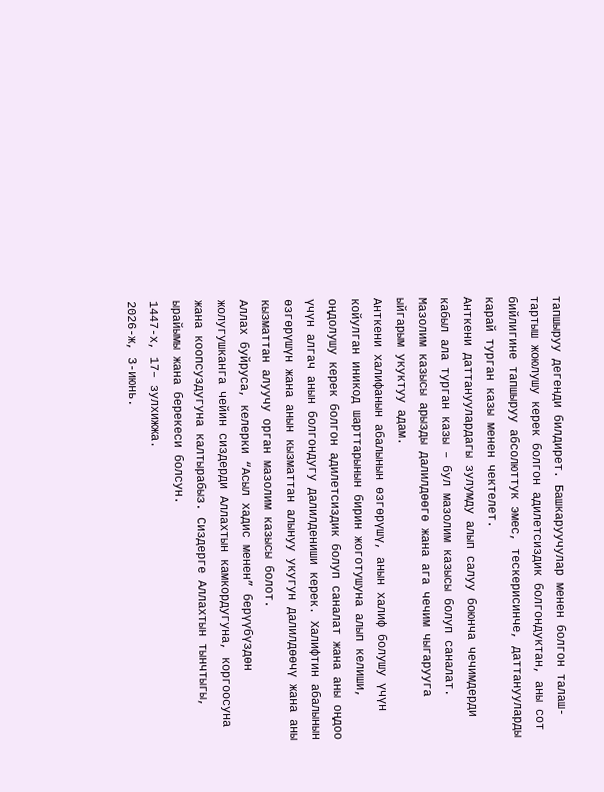тапшыруу дегенди билдирет. Башкаруучулар менен болгон талаш-тартыш жоюлушу керек болгон адилетсиздик болгондуктан, аны сот бийлигине тапшыруу абсолюттук эмес, тескерисинче, даттанууларды карай турган казы менен чектелет.
Анткени даттануулардагы зулумду алып салуу боюнча чечимдерди кабыл ала турган казы – бул мазолим казысы болуп саналат. Мазолим казысы арызды далилдөөгө жана ага чечим чыгарууга ыйгарым укуктуу адам.
Анткени халифанын абалынын өзгөрүшү, анын халиф болушу үчүн койулган иникод шарттарынын бирин жоготушуна алып келиши, оңдолушу керек болгон адилетсиздик болуп саналат жана аны оңдоо үчүн алгач анын болгондугу далилдениши керек. Халифтин абалынын өзгөрүшүн жана анын кызматтан алынуу укугун далилдөөчү жана аны кызматтан алуучу орган мазолим казысы болот.
Аллах буйруса, келерки “Асыл хадис менен” берүүбүздөн жолугушканга чейин сиздерди Аллахтын камкордугуна, коргоосуна жана коопсуздугуна калтырабыз. Сиздерге Аллахтын тынчтыгы, ырайымы жана берекеси болсун.
1447-х, 17– зулхижжа.
2026-ж, 3-июнь.